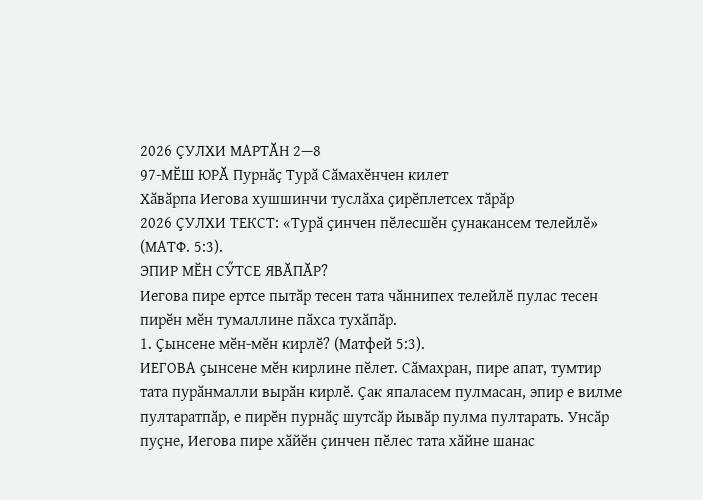2026 ҪУЛХИ МАРТӐН 2—8
97-МӖШ ЮРӐ Пурнӑҫ Турӑ Сӑмахӗнчен килет
Хӑвӑрпа Иегова хушшинчи туслӑха ҫирӗплетсех тӑрӑр
2026 ҪУЛХИ ТЕКСТ: «Турӑ ҫинчен пӗлесшӗн ҫунакансем телейлӗ» (МАТФ. 5:3).
ЭПИР МӖН СӲТСЕ ЯВӐПӐР?
Иегова пире ертсе пытӑр тесен тата чӑннипех телейлӗ пулас тесен пирӗн мӗн тумаллине пӑхса тухӑпӑр.
1. Ҫынсене мӗн-мӗн кирлӗ? (Матфей 5:3).
ИЕГОВА ҫынсене мӗн кирлине пӗлет. Сӑмахран, пире апат, тумтир тата пурӑнмалли вырӑн кирлӗ. Ҫак япаласем пулмасан, эпир е вилме пултаратпӑр, е пирӗн пурнӑҫ шутсӑр йывӑр пулма пултарать. Унсӑр пуҫне, Иегова пире хӑйӗн ҫинчен пӗлес тата хӑйне шанас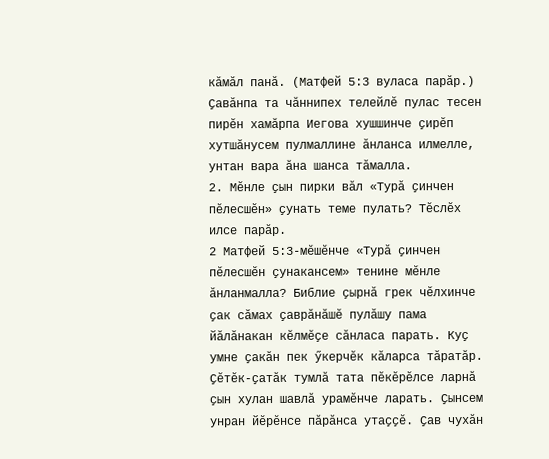кӑмӑл панӑ. (Матфей 5:3 вуласа парӑр.) Ҫавӑнпа та чӑннипех телейлӗ пулас тесен пирӗн хамӑрпа Иегова хушшинче ҫирӗп хутшӑнусем пулмаллине ӑнланса илмелле, унтан вара ӑна шанса тӑмалла.
2. Мӗнле ҫын пирки вӑл «Турӑ ҫинчен пӗлесшӗн» ҫунать теме пулать? Тӗслӗх илсе парӑр.
2 Матфей 5:3-мӗшӗнче «Турӑ ҫинчен пӗлесшӗн ҫунакансем» тенине мӗнле ӑнланмалла? Библие ҫырнӑ грек чӗлхинче ҫак сӑмах ҫаврӑнӑшӗ пулӑшу пама йӑлӑнакан кӗлмӗҫе сӑнласа парать. Куҫ умне ҫакӑн пек ӳкерчӗк кӑларса тӑратӑр. Ҫӗтӗк-ҫатӑк тумлӑ тата пӗкӗрӗлсе ларнӑ ҫын хулан шавлӑ урамӗнче ларать. Ҫынсем унран йӗрӗнсе пӑрӑнса утаҫҫӗ. Ҫав чухӑн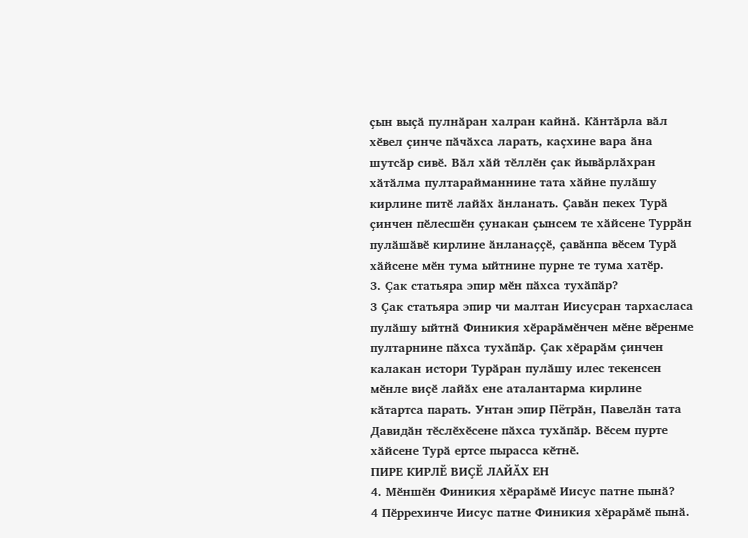ҫын выҫӑ пулнӑран халран кайнӑ. Кӑнтӑрла вӑл хӗвел ҫинче пӑчӑхса ларать, каҫхине вара ӑна шутсӑр сивӗ. Вӑл хӑй тӗллӗн ҫак йывӑрлӑхран хӑтӑлма пултарайманнине тата хӑйне пулӑшу кирлине питӗ лайӑх ӑнланать. Ҫавӑн пекех Турӑ ҫинчен пӗлесшӗн ҫунакан ҫынсем те хӑйсене Туррӑн пулӑшӑвӗ кирлине ӑнланаҫҫӗ, ҫавӑнпа вӗсем Турӑ хӑйсене мӗн тума ыйтнине пурне те тума хатӗр.
3. Ҫак статьяра эпир мӗн пӑхса тухӑпӑр?
3 Ҫак статьяра эпир чи малтан Иисусран тархасласа пулӑшу ыйтнӑ Финикия хӗрарӑмӗнчен мӗне вӗренме пултарнине пӑхса тухӑпӑр. Ҫак хӗрарӑм ҫинчен калакан истори Турӑран пулӑшу илес текенсен мӗнле виҫӗ лайӑх ене аталантарма кирлине кӑтартса парать. Унтан эпир Пётрӑн, Павелӑн тата Давидӑн тӗслӗхӗсене пӑхса тухӑпӑр. Вӗсем пурте хӑйсене Турӑ ертсе пырасса кӗтнӗ.
ПИРЕ КИРЛӖ ВИҪӖ ЛАЙӐХ ЕН
4. Мӗншӗн Финикия хӗрарӑмӗ Иисус патне пынӑ?
4 Пӗррехинче Иисус патне Финикия хӗрарӑмӗ пынӑ.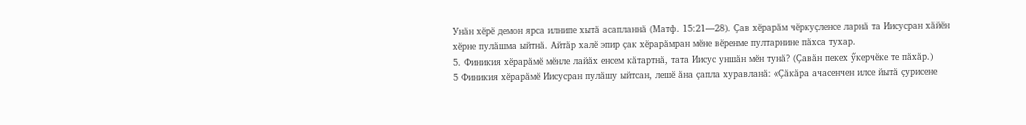Унӑн хӗрӗ демон ярса илнипе хытӑ асапланнӑ (Матф. 15:21—28). Ҫав хӗрарӑм чӗркуҫленсе ларнӑ та Иисусран хӑйӗн хӗрне пулӑшма ыйтнӑ. Айтӑр халӗ эпир ҫак хӗрарӑмран мӗне вӗренме пултарнине пӑхса тухар.
5. Финикия хӗрарӑмӗ мӗнле лайӑх енсем кӑтартнӑ, тата Иисус уншӑн мӗн тунӑ? (Ҫавӑн пекех ӳкерчӗке те пӑхӑр.)
5 Финикия хӗрарӑмӗ Иисусран пулӑшу ыйтсан, лешӗ ӑна ҫапла хуравланӑ: «Ҫӑкӑра ачасенчен илсе йытӑ ҫурисене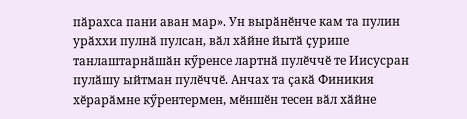пӑрахса пани аван мар». Ун вырӑнӗнче кам та пулин урӑххи пулнӑ пулсан, вӑл хӑйне йытӑ ҫурипе танлаштарнӑшӑн кӳренсе лартнӑ пулӗччӗ те Иисусран пулӑшу ыйтман пулӗччӗ. Анчах та ҫакӑ Финикия хӗрарӑмне кӳрентермен, мӗншӗн тесен вӑл хӑйне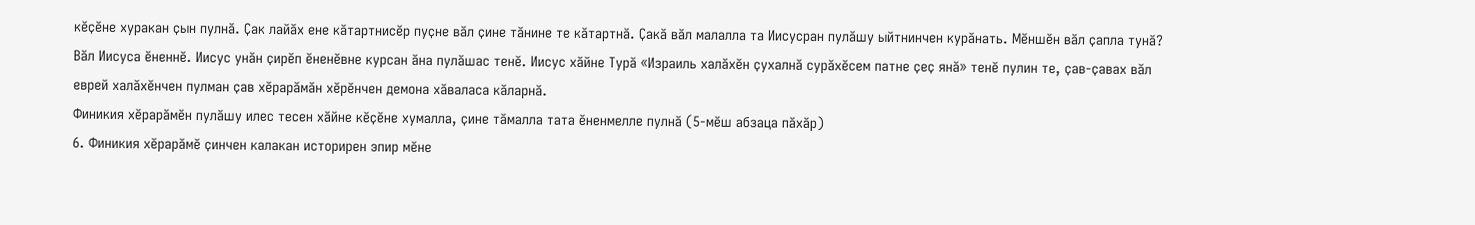кӗҫӗне хуракан ҫын пулнӑ. Ҫак лайӑх ене кӑтартнисӗр пуҫне вӑл ҫине тӑнине те кӑтартнӑ. Ҫакӑ вӑл малалла та Иисусран пулӑшу ыйтнинчен курӑнать. Мӗншӗн вӑл ҫапла тунӑ? Вӑл Иисуса ӗненнӗ. Иисус унӑн ҫирӗп ӗненӗвне курсан ӑна пулӑшас тенӗ. Иисус хӑйне Турӑ «Израиль халӑхӗн ҫухалнӑ сурӑхӗсем патне ҫеҫ янӑ» тенӗ пулин те, ҫав-ҫавах вӑл еврей халӑхӗнчен пулман ҫав хӗрарӑмӑн хӗрӗнчен демона хӑваласа кӑларнӑ.
Финикия хӗрарӑмӗн пулӑшу илес тесен хӑйне кӗҫӗне хумалла, ҫине тӑмалла тата ӗненмелле пулнӑ (5-мӗш абзаца пӑхӑр)
6. Финикия хӗрарӑмӗ ҫинчен калакан историрен эпир мӗне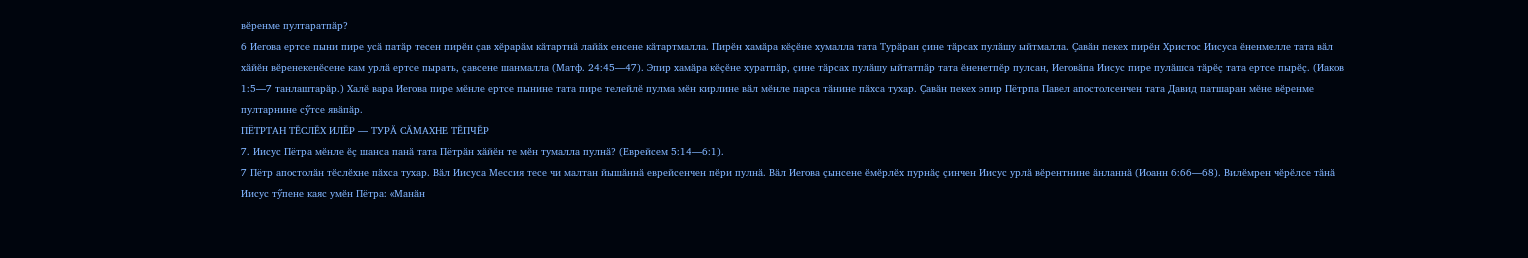вӗренме пултаратпӑр?
6 Иегова ертсе пыни пире усӑ патӑр тесен пирӗн ҫав хӗрарӑм кӑтартнӑ лайӑх енсене кӑтартмалла. Пирӗн хамӑра кӗҫӗне хумалла тата Турӑран ҫине тӑрсах пулӑшу ыйтмалла. Ҫавӑн пекех пирӗн Христос Иисуса ӗненмелле тата вӑл хӑйӗн вӗренекенӗсене кам урлӑ ертсе пырать, ҫавсене шанмалла (Матф. 24:45—47). Эпир хамӑра кӗҫӗне хуратпӑр, ҫине тӑрсах пулӑшу ыйтатпӑр тата ӗненетпӗр пулсан, Иеговӑпа Иисус пире пулӑшса тӑрӗҫ тата ертсе пырӗҫ. (Иаков 1:5—7 танлаштарӑр.) Халӗ вара Иегова пире мӗнле ертсе пынине тата пире телейлӗ пулма мӗн кирлине вӑл мӗнле парса тӑнине пӑхса тухар. Ҫавӑн пекех эпир Пётрпа Павел апостолсенчен тата Давид патшаран мӗне вӗренме пултарнине сӳтсе явӑпӑр.
ПЁТРТАН ТӖСЛӖХ ИЛӖР — ТУРӐ СӐМАХНЕ ТӖПЧӖР
7. Иисус Пётра мӗнле ӗҫ шанса панӑ тата Пётрӑн хӑйӗн те мӗн тумалла пулнӑ? (Еврейсем 5:14—6:1).
7 Пётр апостолӑн тӗслӗхне пӑхса тухар. Вӑл Иисуса Мессия тесе чи малтан йышӑннӑ еврейсенчен пӗри пулнӑ. Вӑл Иегова ҫынсене ӗмӗрлӗх пурнӑҫ ҫинчен Иисус урлӑ вӗрентнине ӑнланнӑ (Иоанн 6:66—68). Вилӗмрен чӗрӗлсе тӑнӑ Иисус тӳпене каяс умӗн Пётра: «Манӑн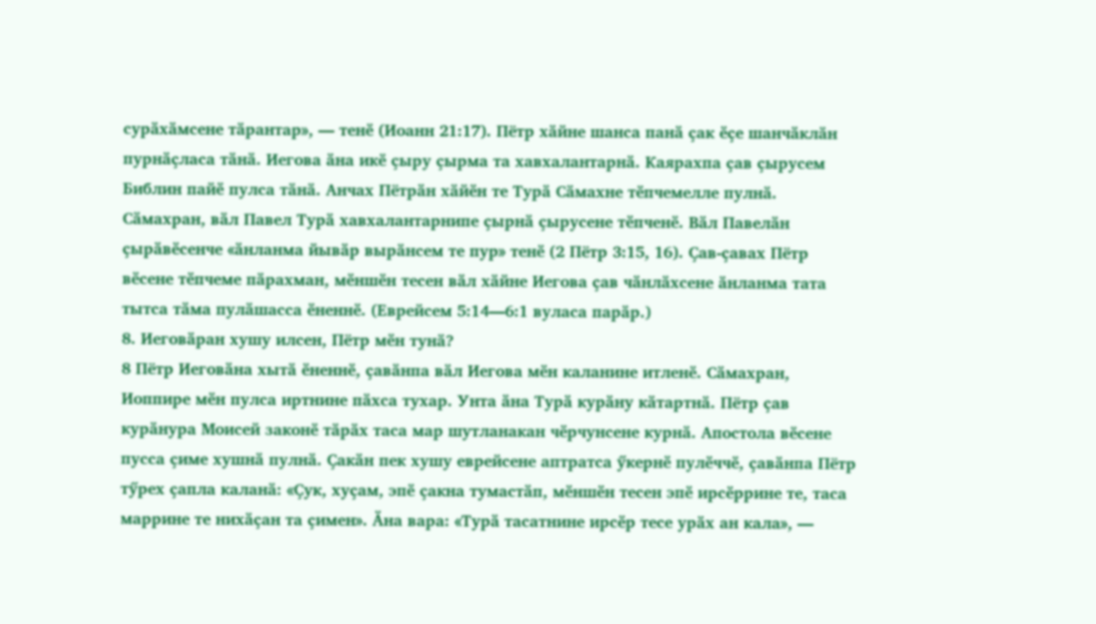сурӑхӑмсене тӑрантар», — тенӗ (Иоанн 21:17). Пётр хӑйне шанса панӑ ҫак ӗҫе шанчӑклӑн пурнӑҫласа тӑнӑ. Иегова ӑна икӗ ҫыру ҫырма та хавхалантарнӑ. Каярахпа ҫав ҫырусем Библин пайӗ пулса тӑнӑ. Анчах Пётрӑн хӑйӗн те Турӑ Сӑмахне тӗпчемелле пулнӑ. Сӑмахран, вӑл Павел Турӑ хавхалантарнипе ҫырнӑ ҫырусене тӗпченӗ. Вӑл Павелӑн ҫырӑвӗсенче «ӑнланма йывӑр вырӑнсем те пур» тенӗ (2 Пётр 3:15, 16). Ҫав-ҫавах Пётр вӗсене тӗпчеме пӑрахман, мӗншӗн тесен вӑл хӑйне Иегова ҫав чӑнлӑхсене ӑнланма тата тытса тӑма пулӑшасса ӗненнӗ. (Еврейсем 5:14—6:1 вуласа парӑр.)
8. Иеговӑран хушу илсен, Пётр мӗн тунӑ?
8 Пётр Иеговӑна хытӑ ӗненнӗ, ҫавӑнпа вӑл Иегова мӗн каланине итленӗ. Сӑмахран, Иоппире мӗн пулса иртнине пӑхса тухар. Унта ӑна Турӑ курӑну кӑтартнӑ. Пётр ҫав курӑнура Моисей законӗ тӑрӑх таса мар шутланакан чӗрчунсене курнӑ. Апостола вӗсене пусса ҫиме хушнӑ пулнӑ. Ҫакӑн пек хушу еврейсене аптратса ӳкернӗ пулӗччӗ, ҫавӑнпа Пётр тӳрех ҫапла каланӑ: «Ҫук, хуҫам, эпӗ ҫакна тумастӑп, мӗншӗн тесен эпӗ ирсӗррине те, таса маррине те нихӑҫан та ҫимен». Ӑна вара: «Турӑ тасатнине ирсӗр тесе урӑх ан кала», —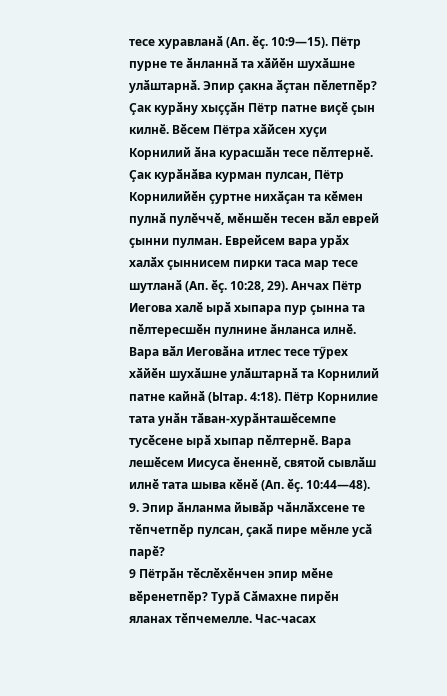тесе хуравланӑ (Ап. ӗҫ. 10:9—15). Пётр пурне те ӑнланнӑ та хӑйӗн шухӑшне улӑштарнӑ. Эпир ҫакна ӑҫтан пӗлетпӗр? Ҫак курӑну хыҫҫӑн Пётр патне виҫӗ ҫын килнӗ. Вӗсем Пётра хӑйсен хуҫи Корнилий ӑна курасшӑн тесе пӗлтернӗ. Ҫак курӑнӑва курман пулсан, Пётр Корнилийӗн ҫуртне нихӑҫан та кӗмен пулнӑ пулӗччӗ, мӗншӗн тесен вӑл еврей ҫынни пулман. Еврейсем вара урӑх халӑх ҫыннисем пирки таса мар тесе шутланӑ (Ап. ӗҫ. 10:28, 29). Анчах Пётр Иегова халӗ ырӑ хыпара пур ҫынна та пӗлтересшӗн пулнине ӑнланса илнӗ. Вара вӑл Иеговӑна итлес тесе тӳрех хӑйӗн шухӑшне улӑштарнӑ та Корнилий патне кайнӑ (Ытар. 4:18). Пётр Корнилие тата унӑн тӑван-хурӑнташӗсемпе тусӗсене ырӑ хыпар пӗлтернӗ. Вара лешӗсем Иисуса ӗненнӗ, святой сывлӑш илнӗ тата шыва кӗнӗ (Ап. ӗҫ. 10:44—48).
9. Эпир ӑнланма йывӑр чӑнлӑхсене те тӗпчетпӗр пулсан, ҫакӑ пире мӗнле усӑ парӗ?
9 Пётрӑн тӗслӗхӗнчен эпир мӗне вӗренетпӗр? Турӑ Сӑмахне пирӗн яланах тӗпчемелле. Час-часах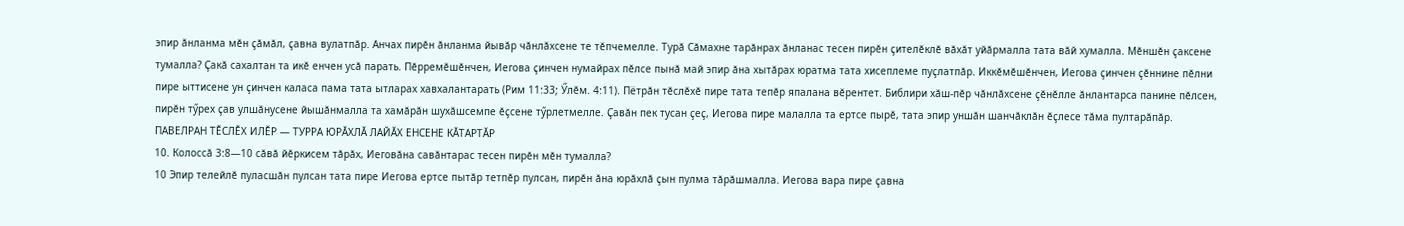эпир ӑнланма мӗн ҫӑмӑл, ҫавна вулатпӑр. Анчах пирӗн ӑнланма йывӑр чӑнлӑхсене те тӗпчемелле. Турӑ Сӑмахне тарӑнрах ӑнланас тесен пирӗн ҫителӗклӗ вӑхӑт уйӑрмалла тата вӑй хумалла. Мӗншӗн ҫаксене тумалла? Ҫакӑ сахалтан та икӗ енчен усӑ парать. Пӗрремӗшӗнчен, Иегова ҫинчен нумайрах пӗлсе пынӑ май эпир ӑна хытӑрах юратма тата хисеплеме пуҫлатпӑр. Иккӗмӗшӗнчен, Иегова ҫинчен ҫӗннине пӗлни пире ыттисене ун ҫинчен каласа пама тата ытларах хавхалантарать (Рим 11:33; Ӳлӗм. 4:11). Пётрӑн тӗслӗхӗ пире тата тепӗр япалана вӗрентет. Библири хӑш-пӗр чӑнлӑхсене ҫӗнӗлле ӑнлантарса панине пӗлсен, пирӗн тӳрех ҫав улшӑнусене йышӑнмалла та хамӑрӑн шухӑшсемпе ӗҫсене тӳрлетмелле. Ҫавӑн пек тусан ҫеҫ, Иегова пире малалла та ертсе пырӗ, тата эпир уншӑн шанчӑклӑн ӗҫлесе тӑма пултарӑпӑр.
ПАВЕЛРАН ТӖСЛӖХ ИЛӖР — ТУРРА ЮРӐХЛӐ ЛАЙӐХ ЕНСЕНЕ КӐТАРТӐР
10. Колоссӑ 3:8—10 сӑвӑ йӗркисем тӑрӑх, Иеговӑна савӑнтарас тесен пирӗн мӗн тумалла?
10 Эпир телейлӗ пуласшӑн пулсан тата пире Иегова ертсе пытӑр тетпӗр пулсан, пирӗн ӑна юрӑхлӑ ҫын пулма тӑрӑшмалла. Иегова вара пире ҫавна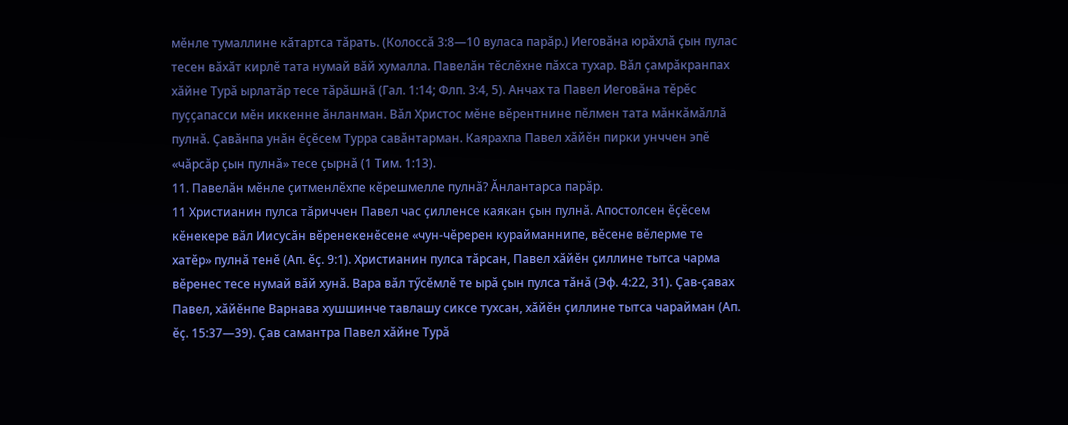мӗнле тумаллине кӑтартса тӑрать. (Колоссӑ 3:8—10 вуласа парӑр.) Иеговӑна юрӑхлӑ ҫын пулас тесен вӑхӑт кирлӗ тата нумай вӑй хумалла. Павелӑн тӗслӗхне пӑхса тухар. Вӑл ҫамрӑкранпах хӑйне Турӑ ырлатӑр тесе тӑрӑшнӑ (Гал. 1:14; Флп. 3:4, 5). Анчах та Павел Иеговӑна тӗрӗс пуҫҫапасси мӗн иккенне ӑнланман. Вӑл Христос мӗне вӗрентнине пӗлмен тата мӑнкӑмӑллӑ пулнӑ. Ҫавӑнпа унӑн ӗҫӗсем Турра савӑнтарман. Каярахпа Павел хӑйӗн пирки унччен эпӗ «чӑрсӑр ҫын пулнӑ» тесе ҫырнӑ (1 Тим. 1:13).
11. Павелӑн мӗнле ҫитменлӗхпе кӗрешмелле пулнӑ? Ӑнлантарса парӑр.
11 Христианин пулса тӑриччен Павел час ҫилленсе каякан ҫын пулнӑ. Апостолсен ӗҫӗсем кӗнекере вӑл Иисусӑн вӗренекенӗсене «чун-чӗререн курайманнипе, вӗсене вӗлерме те хатӗр» пулнӑ тенӗ (Ап. ӗҫ. 9:1). Христианин пулса тӑрсан, Павел хӑйӗн ҫиллине тытса чарма вӗренес тесе нумай вӑй хунӑ. Вара вӑл тӳсӗмлӗ те ырӑ ҫын пулса тӑнӑ (Эф. 4:22, 31). Ҫав-ҫавах Павел, хӑйӗнпе Варнава хушшинче тавлашу сиксе тухсан, хӑйӗн ҫиллине тытса чарайман (Ап. ӗҫ. 15:37—39). Ҫав самантра Павел хӑйне Турӑ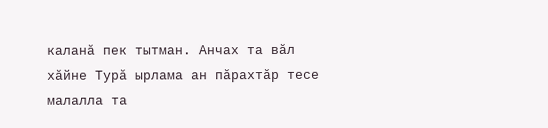каланӑ пек тытман. Анчах та вӑл хӑйне Турӑ ырлама ан пӑрахтӑр тесе малалла та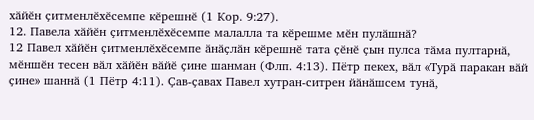хӑйӗн ҫитменлӗхӗсемпе кӗрешнӗ (1 Кор. 9:27).
12. Павела хӑйӗн ҫитменлӗхӗсемпе малалла та кӗрешме мӗн пулӑшнӑ?
12 Павел хӑйӗн ҫитменлӗхӗсемпе ӑнӑҫлӑн кӗрешнӗ тата ҫӗнӗ ҫын пулса тӑма пултарнӑ, мӗншӗн тесен вӑл хӑйӗн вӑйӗ ҫине шанман (Флп. 4:13). Пётр пекех, вӑл «Турӑ паракан вӑй ҫине» шаннӑ (1 Пётр 4:11). Ҫав-ҫавах Павел хутран-ситрен йӑнӑшсем тунӑ,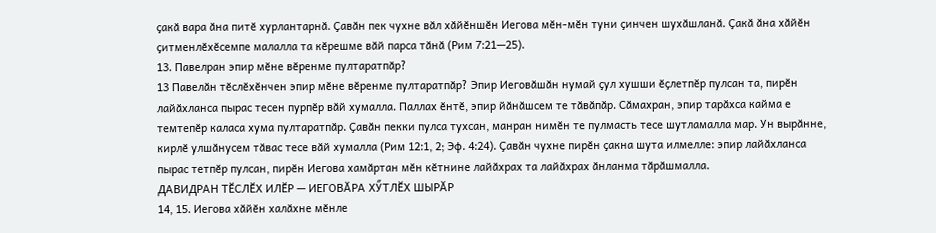ҫакӑ вара ӑна питӗ хурлантарнӑ. Ҫавӑн пек чухне вӑл хӑйӗншӗн Иегова мӗн-мӗн туни ҫинчен шухӑшланӑ. Ҫакӑ ӑна хӑйӗн ҫитменлӗхӗсемпе малалла та кӗрешме вӑй парса тӑнӑ (Рим 7:21—25).
13. Павелран эпир мӗне вӗренме пултаратпӑр?
13 Павелӑн тӗслӗхӗнчен эпир мӗне вӗренме пултаратпӑр? Эпир Иеговӑшӑн нумай ҫул хушши ӗҫлетпӗр пулсан та, пирӗн лайӑхланса пырас тесен пурпӗр вӑй хумалла. Паллах ӗнтӗ, эпир йӑнӑшсем те тӑвӑпӑр. Сӑмахран, эпир тарӑхса кайма е темтепӗр каласа хума пултаратпӑр. Ҫавӑн пекки пулса тухсан, манран нимӗн те пулмасть тесе шутламалла мар. Ун вырӑнне, кирлӗ улшӑнусем тӑвас тесе вӑй хумалла (Рим 12:1, 2; Эф. 4:24). Ҫавӑн чухне пирӗн ҫакна шута илмелле: эпир лайӑхланса пырас тетпӗр пулсан, пирӗн Иегова хамӑртан мӗн кӗтнине лайӑхрах та лайӑхрах ӑнланма тӑрӑшмалла.
ДАВИДРАН ТӖСЛӖХ ИЛӖР — ИЕГОВӐРА ХӲТЛӖХ ШЫРӐР
14, 15. Иегова хӑйӗн халӑхне мӗнле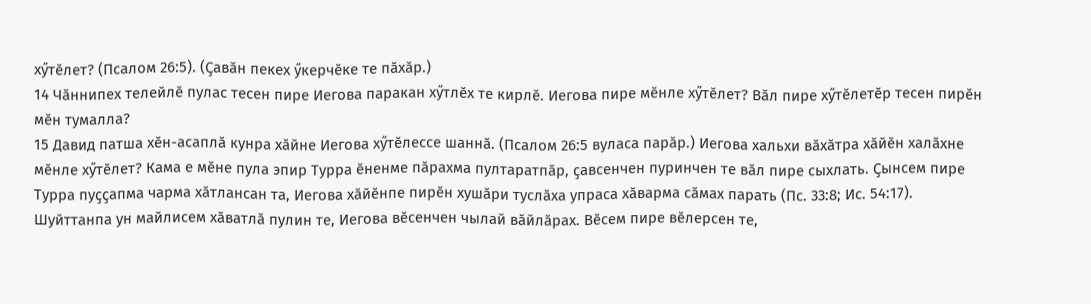хӳтӗлет? (Псалом 26:5). (Ҫавӑн пекех ӳкерчӗке те пӑхӑр.)
14 Чӑннипех телейлӗ пулас тесен пире Иегова паракан хӳтлӗх те кирлӗ. Иегова пире мӗнле хӳтӗлет? Вӑл пире хӳтӗлетӗр тесен пирӗн мӗн тумалла?
15 Давид патша хӗн-асаплӑ кунра хӑйне Иегова хӳтӗлессе шаннӑ. (Псалом 26:5 вуласа парӑр.) Иегова хальхи вӑхӑтра хӑйӗн халӑхне мӗнле хӳтӗлет? Кама е мӗне пула эпир Турра ӗненме пӑрахма пултаратпӑр, ҫавсенчен пуринчен те вӑл пире сыхлать. Ҫынсем пире Турра пуҫҫапма чарма хӑтлансан та, Иегова хӑйӗнпе пирӗн хушӑри туслӑха упраса хӑварма сӑмах парать (Пс. 33:8; Ис. 54:17). Шуйттанпа ун майлисем хӑватлӑ пулин те, Иегова вӗсенчен чылай вӑйлӑрах. Вӗсем пире вӗлерсен те,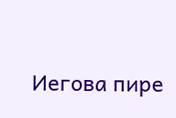Иегова пире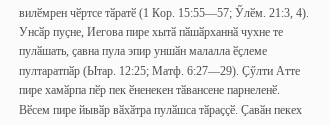вилӗмрен чӗртсе тӑратӗ (1 Кор. 15:55—57; Ӳлӗм. 21:3, 4). Унсӑр пуҫне, Иегова пире хытӑ пӑшӑрханнӑ чухне те пулӑшать, ҫавна пула эпир уншӑн малалла ӗҫлеме пултаратпӑр (Ытар. 12:25; Матф. 6:27—29). Ҫӳлти Атте пире хамӑрпа пӗр пек ӗненекен тӑвансене парнеленӗ. Вӗсем пире йывӑр вӑхӑтра пулӑшса тӑраҫҫӗ. Ҫавӑн пекех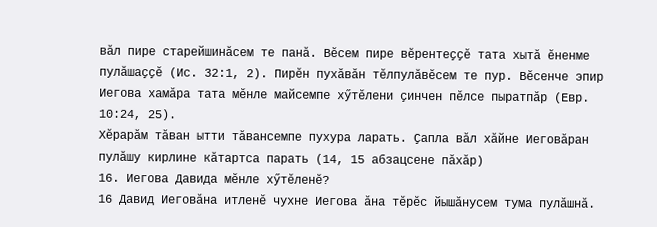вӑл пире старейшинӑсем те панӑ. Вӗсем пире вӗрентеҫҫӗ тата хытӑ ӗненме пулӑшаҫҫӗ (Ис. 32:1, 2). Пирӗн пухӑвӑн тӗлпулӑвӗсем те пур. Вӗсенче эпир Иегова хамӑра тата мӗнле майсемпе хӳтӗлени ҫинчен пӗлсе пыратпӑр (Евр. 10:24, 25).
Хӗрарӑм тӑван ытти тӑвансемпе пухура ларать. Ҫапла вӑл хӑйне Иеговӑран пулӑшу кирлине кӑтартса парать (14, 15 абзацсене пӑхӑр)
16. Иегова Давида мӗнле хӳтӗленӗ?
16 Давид Иеговӑна итленӗ чухне Иегова ӑна тӗрӗс йышӑнусем тума пулӑшнӑ.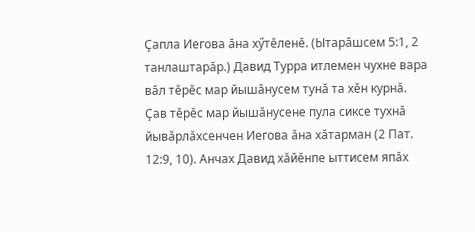Ҫапла Иегова ӑна хӳтӗленӗ. (Ытарӑшсем 5:1, 2 танлаштарӑр.) Давид Турра итлемен чухне вара вӑл тӗрӗс мар йышӑнусем тунӑ та хӗн курнӑ. Ҫав тӗрӗс мар йышӑнусене пула сиксе тухнӑ йывӑрлӑхсенчен Иегова ӑна хӑтарман (2 Пат. 12:9, 10). Анчах Давид хӑйӗнпе ыттисем япӑх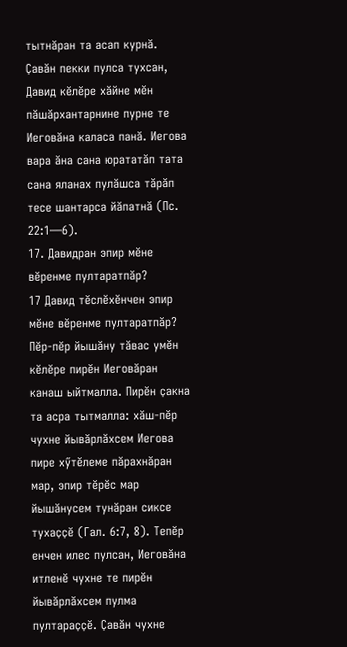тытнӑран та асап курнӑ. Ҫавӑн пекки пулса тухсан, Давид кӗлӗре хӑйне мӗн пӑшӑрхантарнине пурне те Иеговӑна каласа панӑ. Иегова вара ӑна сана юрататӑп тата сана яланах пулӑшса тӑрӑп тесе шантарса йӑпатнӑ (Пс. 22:1—6).
17. Давидран эпир мӗне вӗренме пултаратпӑр?
17 Давид тӗслӗхӗнчен эпир мӗне вӗренме пултаратпӑр? Пӗр-пӗр йышӑну тӑвас умӗн кӗлӗре пирӗн Иеговӑран канаш ыйтмалла. Пирӗн ҫакна та асра тытмалла: хӑш-пӗр чухне йывӑрлӑхсем Иегова пире хӳтӗлеме пӑрахнӑран мар, эпир тӗрӗс мар йышӑнусем тунӑран сиксе тухаҫҫӗ (Гал. 6:7, 8). Тепӗр енчен илес пулсан, Иеговӑна итленӗ чухне те пирӗн йывӑрлӑхсем пулма пултараҫҫӗ. Ҫавӑн чухне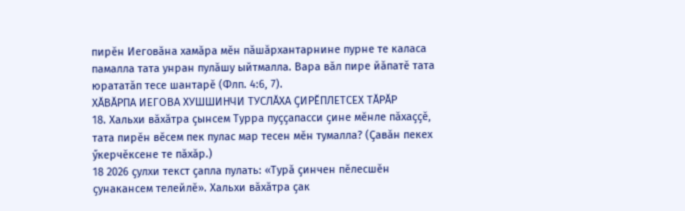пирӗн Иеговӑна хамӑра мӗн пӑшӑрхантарнине пурне те каласа памалла тата унран пулӑшу ыйтмалла. Вара вӑл пире йӑпатӗ тата юрататӑп тесе шантарӗ (Флп. 4:6, 7).
ХӐВӐРПА ИЕГОВА ХУШШИНЧИ ТУСЛӐХА ҪИРӖПЛЕТСЕХ ТӐРӐР
18. Хальхи вӑхӑтра ҫынсем Турра пуҫҫапасси ҫине мӗнле пӑхаҫҫӗ, тата пирӗн вӗсем пек пулас мар тесен мӗн тумалла? (Ҫавӑн пекех ӳкерчӗксене те пӑхӑр.)
18 2026 ҫулхи текст ҫапла пулать: «Турӑ ҫинчен пӗлесшӗн ҫунакансем телейлӗ». Хальхи вӑхӑтра ҫак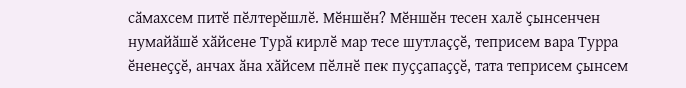сӑмахсем питӗ пӗлтерӗшлӗ. Мӗншӗн? Мӗншӗн тесен халӗ ҫынсенчен нумайӑшӗ хӑйсене Турӑ кирлӗ мар тесе шутлаҫҫӗ, теприсем вара Турра ӗненеҫҫӗ, анчах ӑна хӑйсем пӗлнӗ пек пуҫҫапаҫҫӗ, тата теприсем ҫынсем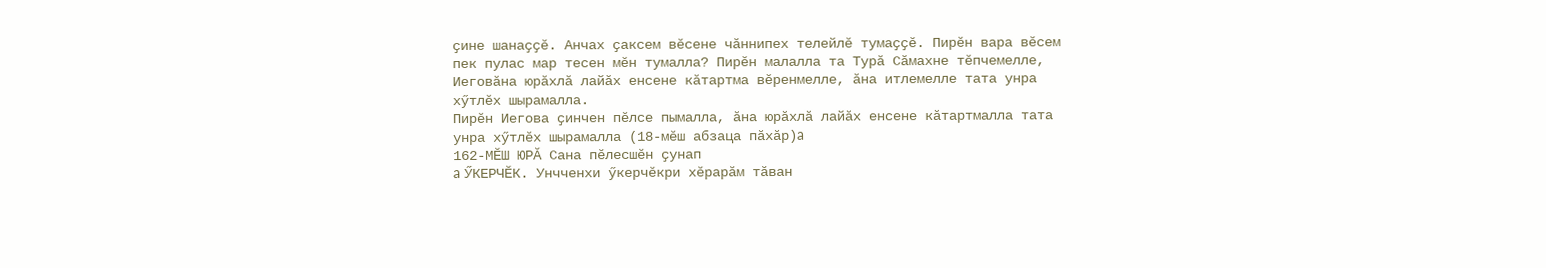ҫине шанаҫҫӗ. Анчах ҫаксем вӗсене чӑннипех телейлӗ тумаҫҫӗ. Пирӗн вара вӗсем пек пулас мар тесен мӗн тумалла? Пирӗн малалла та Турӑ Сӑмахне тӗпчемелле, Иеговӑна юрӑхлӑ лайӑх енсене кӑтартма вӗренмелле, ӑна итлемелле тата унра хӳтлӗх шырамалла.
Пирӗн Иегова ҫинчен пӗлсе пымалла, ӑна юрӑхлӑ лайӑх енсене кӑтартмалла тата унра хӳтлӗх шырамалла (18-мӗш абзаца пӑхӑр)a
162-МӖШ ЮРӐ Сана пӗлесшӗн ҫунап
a ӲКЕРЧӖК. Унчченхи ӳкерчӗкри хӗрарӑм тӑван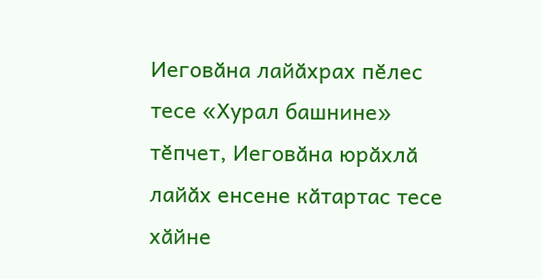Иеговӑна лайӑхрах пӗлес тесе «Хурал башнине» тӗпчет, Иеговӑна юрӑхлӑ лайӑх енсене кӑтартас тесе хӑйне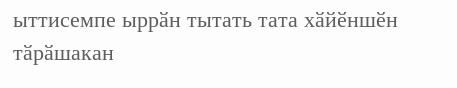ыттисемпе ыррӑн тытать тата хӑйӗншӗн тӑрӑшакан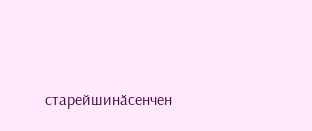старейшинӑсенчен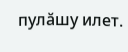пулӑшу илет.